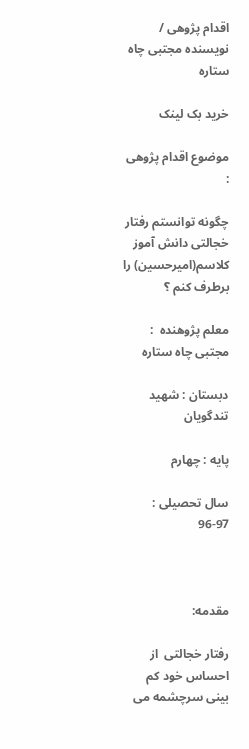اقدام پژوهی / نویسنده مجتبی چاه ستاره

خرید بک لینک

موضوع اقدام پژوهی :

چگونه توانستم رفتار خجالتی دانش آموز کلاسم(امیرحسین) را برطرف کنم ؟

معلم پژوهنده  : مجتبی چاه ستاره

دبستان : شهید تندگویان

پایه : چهارم

سال تحصیلی :  97-96



مقدمه:

رفتار خجالتی  از احساس خود کم بینی سرچشمه می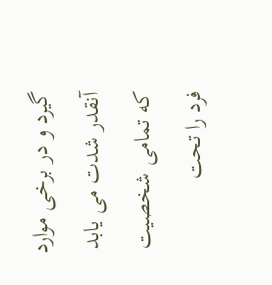گیرد و در برخی موارد آنقدر شدت می یابد که تمامی شخصیت فرد را تحت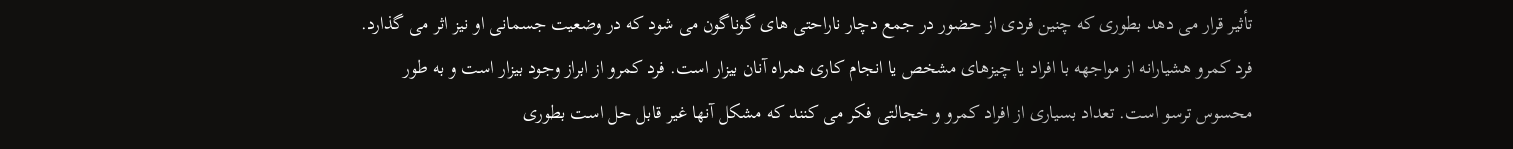تأثیر قرار می دهد بطوری که چنین فردی از حضور در جمع دچار ناراحتی های گوناگون می شود که در وضعیت جسمانی او نیز اثر می گذارد. فرد کمرو هشیارانه از مواجهه با افراد یا چیزهای مشخص یا انجام کاری همراه آنان بیزار است. فرد کمرو از ابراز وجود بیزار است و به طور محسوس ترسو است. تعداد بسیاری از افراد کمرو و خجالتی فکر می کنند که مشکل آنها غیر قابل حل است بطوری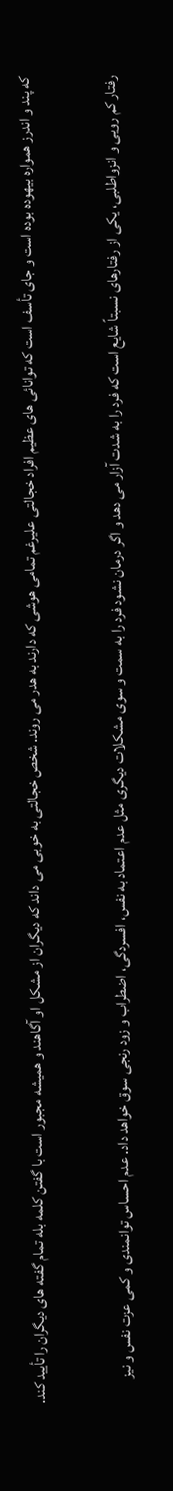که پند و اندرز همواره بیهوده بوده است و جای تأسف است که توانائی های عظیم افراد خجالتی علیرغم تمامی هوشی که دارند به هدر می روند. شخص خجالتی به خوبی می داند که دیگران از مشکل او آگاهند و همیشه مجبور است با گفتن کلمه بله تمام گفته های دیگران را تأیید کند.

رفتار کم رویی و انزواطلبی، یکی از رفتارهای نسبتاً شایع است که فرد را به شدت آزار می دهد و اگر درمان نشود فرد را به سمت و سوی مشکلات دیگری مثل عدم اعتماد به نفس، افسردگی، اضطراب و زود رنجی سوق خواهد داد. عدم احساس توانمندی و کمی عزت نفس و نیز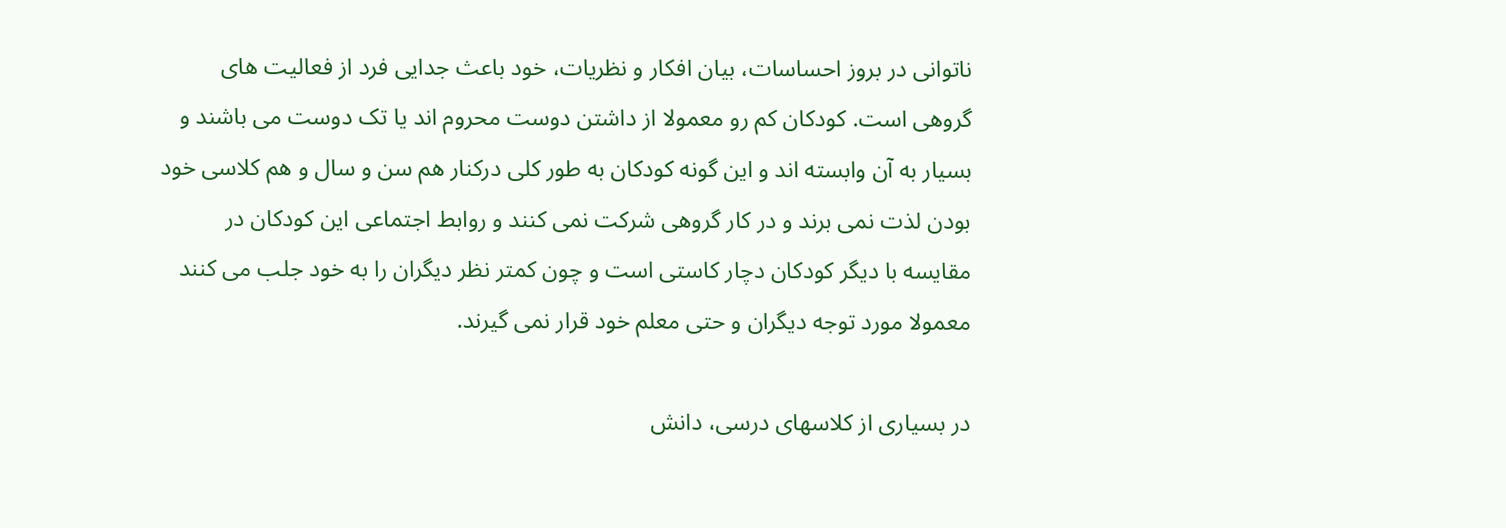ناتوانی در بروز احساسات، بیان افکار و نظریات، خود باعث جدایی فرد از فعالیت های گروهی است. کودکان کم رو معمولا از داشتن دوست محروم اند یا تک دوست می باشند و بسیار به آن وابسته اند و این گونه کودکان به طور کلی درکنار هم سن و سال و هم کلاسی خود بودن لذت نمی برند و در کار گروهی شرکت نمی کنند و روابط اجتماعی این کودکان در مقایسه با دیگر کودکان دچار کاستی است و چون کمتر نظر دیگران را به خود جلب می کنند معمولا مورد توجه دیگران و حتی معلم خود قرار نمی گیرند.

در بسياری از کلاسهای درسی، دانش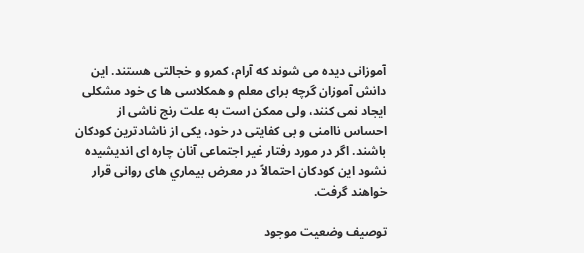آموزانی ديده می شوند که آرام، کمرو و خجالتی هستند. اين دانش آموزان گرچه برای معلم و همکلاسی ها ی خود مشکلی ايجاد نمی کنند، ولی ممکن است به علت رنج ناشی از احساس ناامنی و بی کفايتی در خود، يکی از ناشادترين کودکان باشند. اگر در مورد رفتار غير اجتماعی آنان چاره ای انديشيده نشود اين کودکان احتمالاً در معرض بيماري های روانی قرار خواهند گرفت.

توصیف وضعیت موجود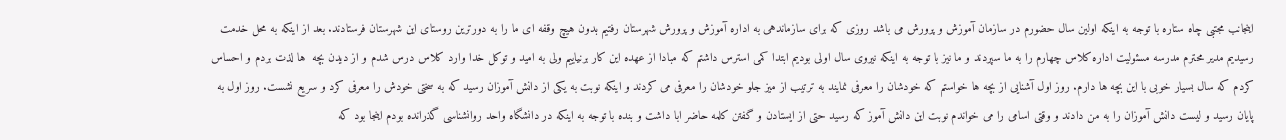اینجانب مجتبی چاه ستاره با توجه به اینکه اولین سال حضورم در سازمان آموزش و پرورش می باشد روزی که برای سازماندهی به اداره آموزش و پرورش شهرستان رفتیم بدون هیچ وقفه ای ما را به دورترین روستای این شهرستان فرستادند. بعد از اینکه به محل خدمت رسیدیم مدیر محترم مدرسه مسئولیت اداره کلاس چهارم را به ما سپردند و ما نیز با توجه به اینکه نیروی سال اولی بودیم ابتدا کمی استرس داشتم که مبادا از عهده این کار برنیاییم ولی به امید و توکل خدا وارد کلاس درس شدم و از دیدن بچه  ها لذت بردم و احساس کردم که سال بسیار خوبی با این بچه ها دارم. روز اول آشنایی از بچه ها خواستم که خودشان را معرفی نمایند به ترتیب از میز جلو خودشان را معرفی می کردند و اینکه نوبت به یکی از دانش آموزان رسید که به سختی خودش را معرفی کرد و سریع نشست. روز اول به پایان رسید و لیست دانش آموزان را به من دادند و وقتی اسامی را می خواندم نوبت این دانش آموز که رسید حتی از ایستادن و گفتن کلمه حاضر ابا داشت و بنده با توجه به اینکه در دانشگاه واحد روانشناسی گذرانده بودم اینجا بود که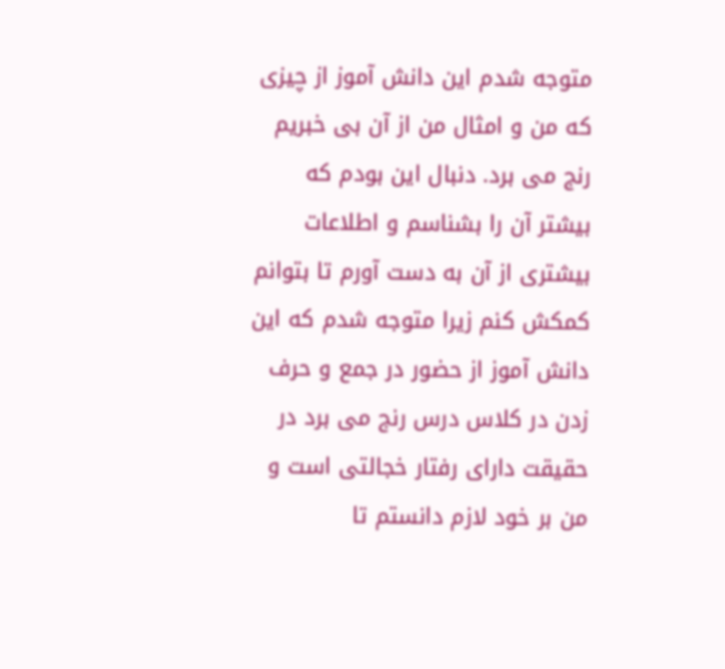متوجه شدم این دانش آموز از چیزی که من و امثال من از آن بی خبریم رنج می برد. دنبال این بودم که بیشتر آن را بشناسم و اطلاعات بیشتری از آن به دست آورم تا بتوانم کمکش کنم زیرا متوجه شدم که این دانش آموز از حضور در جمع و حرف زدن در کلاس درس رنج می برد در حقیقت دارای رفتار خجالتی است و من بر خود لازم دانستم تا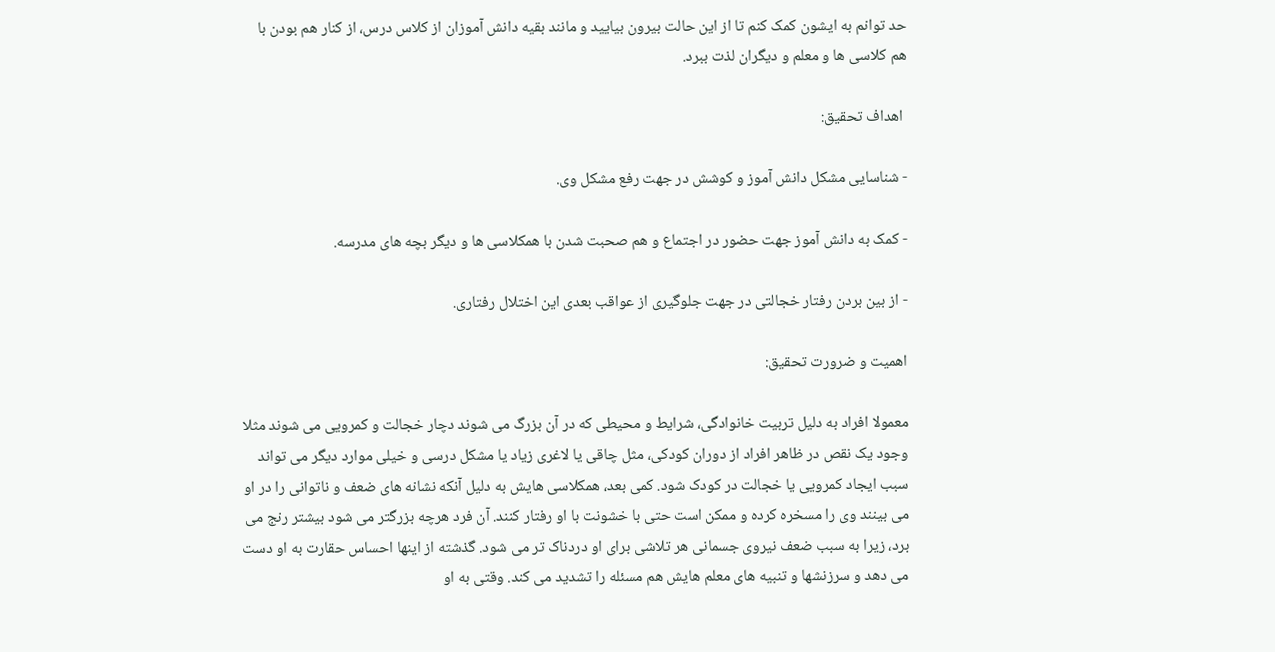حد توانم به ایشون کمک کنم تا از این حالت بیرون بیایید و مانند بقیه دانش آموزان از کلاس درس، از کنار هم بودن با هم کلاسی ها و معلم و دیگران لذت ببرد.

 اهداف تحقیق:

- شناسایی مشکل دانش آموز و کوشش در جهت رفع مشکل وی.

- کمک به دانش آموز جهت حضور در اجتماع و هم صحبت شدن با همکلاسی ها و دیگر بچه های مدرسه.

- از بین بردن رفتار خجالتی در جهت جلوگیری از عواقب بعدی این اختلال رفتاری.

اهمیت و ضرورت تحقیق:

معمولا افراد به دلیل تربیت خانوادگی، شرایط و محیطی که در آن بزرگ می شوند دچار خجالت و کمرویی می شوند مثلا وجود یک نقص در ظاهر افراد از دوران کودکی، مثل چاقی یا لاغری زیاد یا مشکل درسی و خیلی موارد دیگر می تواند سبب ایجاد کمرویی یا خجالت در کودک شود. کمی بعد، همکلاسی هایش به دلیل آنکه نشانه های ضعف و ناتوانی را در او می بینند وی را مسخره کرده و ممکن است حتی با خشونت با او رفتار کنند. آن فرد هرچه بزرگتر می شود بیشتر رنج می برد، زیرا به سبب ضعف نیروی جسمانی هر تلاشی برای او دردناک تر می شود. گذشته از اینها احساس حقارت به او دست می دهد و سرزنشها و تنبیه های معلم هایش هم مسئله را تشدید می کند. وقتی به او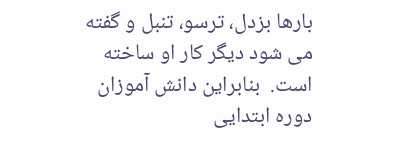بارها بزدل، ترسو، تنبل و گفته می شود دیگر کار او ساخته است.  بنابراین دانش آموزان دوره ابتدایی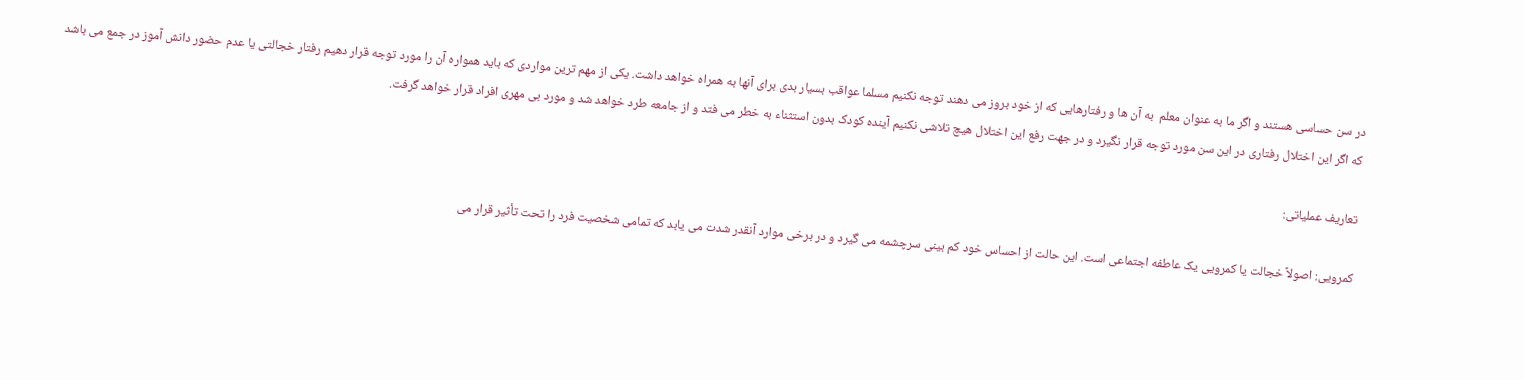در سن حساسی هستند و اگر ما به عنوان معلم  به آن ها و رفتارهایی که از خود بروز می دهند توجه نکنیم مسلما عواقب بسیار بدی برای آنها به همراه خواهد داشت. یکی از مهم ترین مواردی که باید همواره آن را مورد توجه قرار دهیم رفتار خجالتی یا عدم حضور دانش آموز در جمع می باشد که اگر این اختلال رفتاری در این سن مورد توجه قرار نگیرد و در جهت رفع این اختلال هیچ تلاشی نکنیم آینده کودک بدون استثناء به خطر می فتد و از جامعه طرد خواهد شد و مورد بی مهری افراد قرار خواهد گرفت.

تعاریف عملیاتی:

کمرويی: اصولاً خجالت یا کمرویی یک عاطفه اجتماعی است. این حالت از احساس خود کم بینی سرچشمه می گیرد و در برخی موارد آنقدر شدت می یابد که تمامی شخصیت فرد را تحت تأثیر قرار می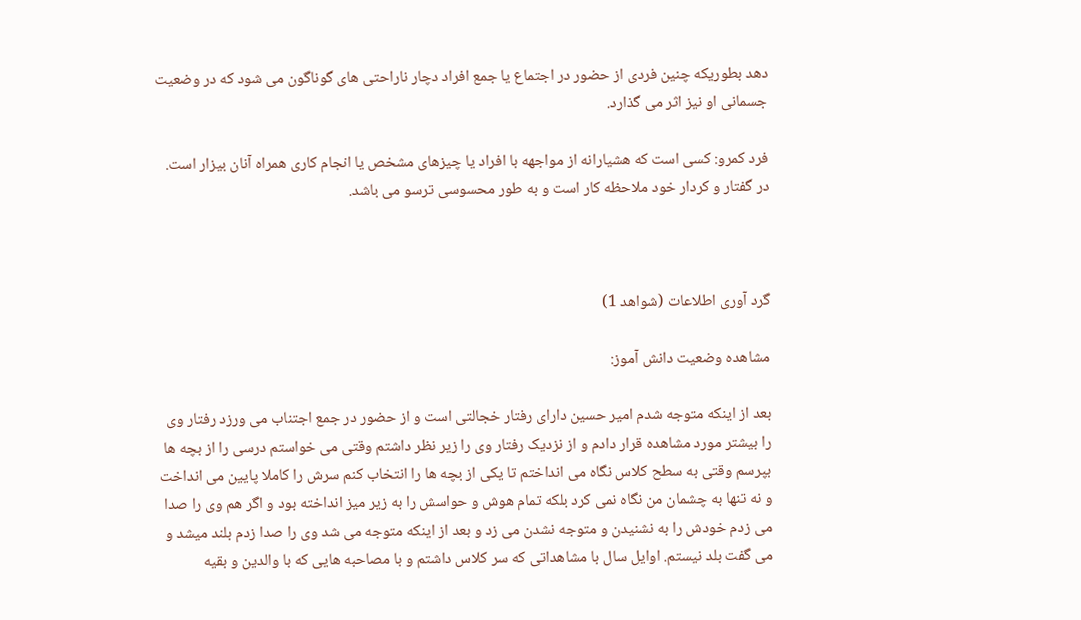دهد بطوریکه چنین فردی از حضور در اجتماع یا جمع افراد دچار ناراحتی های گوناگون می شود که در وضعیت جسمانی او نیز اثر می گذارد.

فرد کمرو: کسی است که هشيارانه از مواجهه با افراد يا چيزهای مشخص يا انجام کاری همراه آنان بيزار است. در گفتار و کردار خود ملاحظه کار است و به طور محسوسی ترسو می باشد.



گرد آوری اطلاعات (شواهد 1)

مشاهده وضعیت دانش آموز:

بعد از اینکه متوجه شدم امیر حسین دارای رفتار خجالتی است و از حضور در جمع اجتناب می ورزد رفتار وی را بیشتر مورد مشاهده قرار دادم و از نزدیک رفتار وی را زیر نظر داشتم وقتی می خواستم درسی را از بچه ها بپرسم وقتی به سطح کلاس نگاه می انداختم تا یکی از بچه ها را انتخاب کنم سرش را کاملا پایین می انداخت و نه تنها به چشمان من نگاه نمی کرد بلکه تمام هوش و حواسش را به زیر میز انداخته بود و اگر هم وی را صدا می زدم خودش را به نشنیدن و متوجه نشدن می زد و بعد از اینکه متوجه می شد وی را صدا زدم بلند میشد و می گفت بلد نیستم. اوایل سال با مشاهداتی که سر کلاس داشتم و با مصاحبه هایی که با والدین و بقیه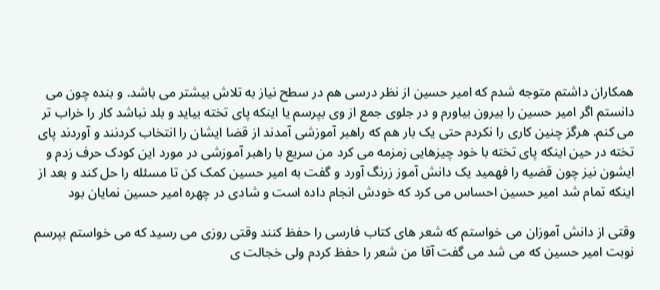همکاران داشتم متوجه شدم که امیر حسین از نظر درسی هم در سطح نیاز به تلاش بیشتر می باشد. و بنده چون می دانستم اگر امیر حسین را بیرون بیاورم و در جلوی جمع از وی بپرسم یا اینکه پای تخته بیاید و بلد نباشد کار را خراب تر می کنم. هرگز چنین کاری را نکردم حتی یک بار هم که راهبر آموزشی آمدند از قضا ایشان را انتخاب کردنند و آوردند پای تخته در حین اینکه پای تخته با خود چیزهایی زمزمه می کرد من سریع با راهبر آموزشی در مورد این کودک حرف زدم و ایشون نیز چون قضیه را فهمید یک دانش آموز زرنگ آورد و گفت به امیر حسین کمک کن تا مسئله را حل کند و بعد از اینکه تمام شد امیر حسین احساس می کرد که خودش انجام داده است و شادی در چهره امیر حسین نمایان بود

وقتی از دانش آموزان می خواستم که شعر های کتاب فارسی را حفظ کنند وقتی روزی می رسید که می خواستم بپرسم نوبت امیر حسین که می شد می گفت آقا من شعر را حفظ کردم ولی خجالت ی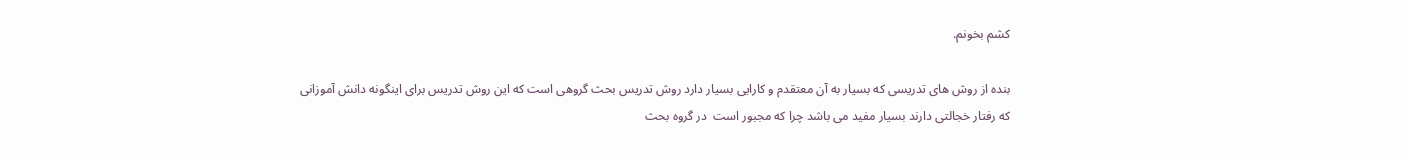کشم بخونم.

بنده از روش های تدریسی که بسیار به آن معتقدم و کارایی بسیار دارد روش تدریس بحث گروهی است که این روش تدریس برای اینگونه دانش آموزانی که رفتار خجالتی دارند بسیار مفید می باشد چرا که مجبور است  در گروه بحث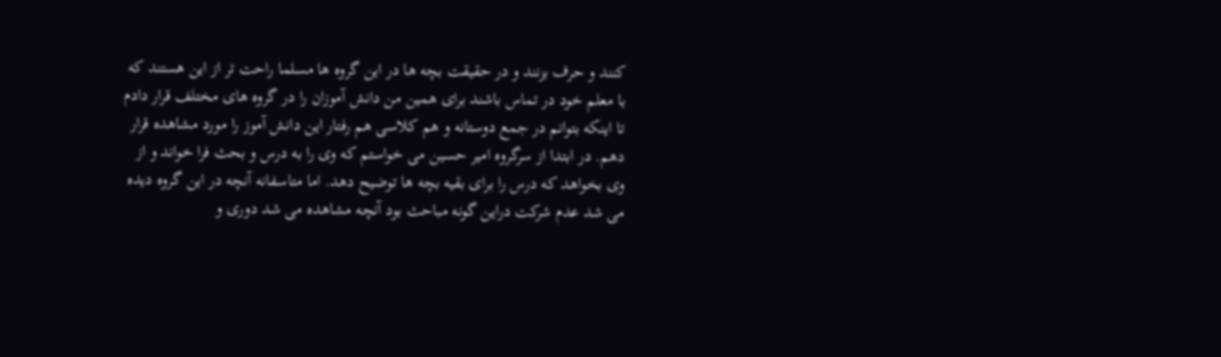کنند و حرف بزنند و در حقیقت بچه ها در این گروه ها مسلما راحت تر از این هستند که با معلم خود در تماس باشند برای همین من دانش آموزان را در گروه های مختلف قرار دادم تا اینکه بتوانم در جمع دوستانه و هم کلاسی هم رفتار این دانش آموز را مورد مشاهده قرار دهم. در ابتدا از سرگروه امیر حسین می خواستم که وی را به درس و بحث فرا خواند و از وی بخواهد که درس را برای بقیه بچه ها توضیح دهد. اما متاسفانه آنچه در این گروه دیده می شد عدم شرکت دراین گونه مباحث بود آنچه مشاهده می شد دوری و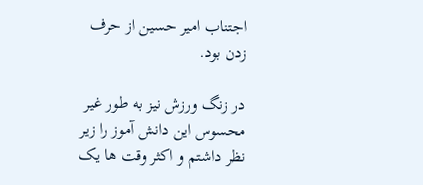اجتناب امیر حسین از حرف زدن بود.

در زنگ ورزش نیز به طور غیر محسوس این دانش آموز را زیر نظر داشتم و اکثر وقت ها یک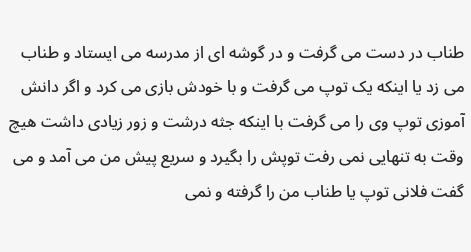طناب در دست می گرفت و در گوشه ای از مدرسه می ایستاد و طناب می زد یا اینکه یک توپ می گرفت و با خودش بازی می کرد و اگر دانش آموزی توپ وی را می گرفت با اینکه جثه درشت و زور زیادی داشت هیچ وقت به تنهایی نمی رفت توپش را بگیرد و سریع پیش من می آمد و می گفت فلانی توپ یا طناب من را گرفته و نمی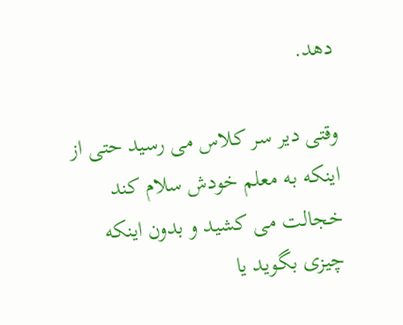دهد.

وقتی دیر سر کلاس می رسید حتی از اینکه به معلم خودش سلام کند خجالت می کشید و بدون اینکه چیزی بگوید یا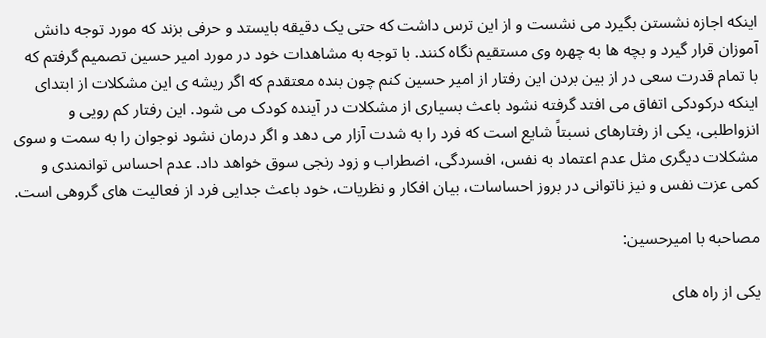اینکه اجازه نشستن بگیرد می نشست و از این ترس داشت که حتی یک دقیقه بایستد و حرفی بزند که مورد توجه دانش آموزان قرار گیرد و بچه ها به چهره وی مستقیم نگاه کنند. با توجه به مشاهدات خود در مورد امیر حسین تصمیم گرفتم که با تمام قدرت سعی در از بین بردن این رفتار از امیر حسین کنم چون بنده معتقدم که اگر ریشه ی این مشکلات از ابتدای اینکه درکودکی اتفاق می افتد گرفته نشود باعث بسیاری از مشکلات در آینده کودک می شود. این رفتار کم رویی و انزواطلبی، یکی از رفتارهای نسبتاً شایع است که فرد را به شدت آزار می دهد و اگر درمان نشود نوجوان را به سمت و سوی مشکلات دیگری مثل عدم اعتماد به نفس، افسردگی، اضطراب و زود رنجی سوق خواهد داد. عدم احساس توانمندی و کمی عزت نفس و نیز ناتوانی در بروز احساسات، بیان افکار و نظریات، خود باعث جدایی فرد از فعالیت های گروهی است.

مصاحبه با امیرحسین:

یکی از راه های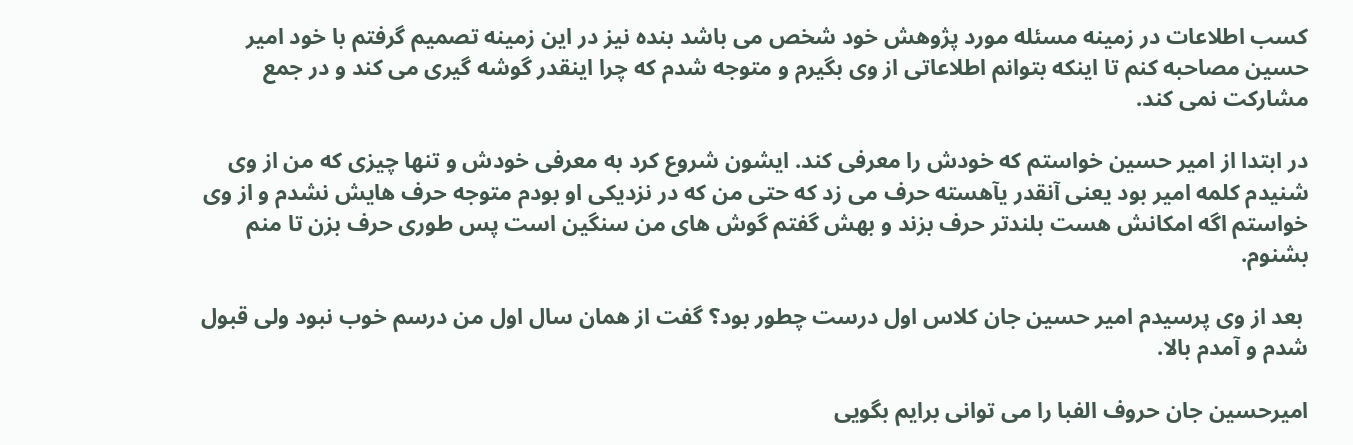کسب اطلاعات در زمینه مسئله مورد پژوهش خود شخص می باشد بنده نیز در این زمینه تصمیم گرفتم با خود امیر حسین مصاحبه کنم تا اینکه بتوانم اطلاعاتی از وی بگیرم و متوجه شدم که چرا اینقدر گوشه گیری می کند و در جمع مشارکت نمی کند.

در ابتدا از امیر حسین خواستم که خودش را معرفی کند. ایشون شروع کرد به معرفی خودش و تنها چیزی که من از وی شنیدم کلمه امیر بود یعنی آنقدر یآهسته حرف می زد که حتی من که در نزدیکی او بودم متوجه حرف هایش نشدم و از وی خواستم اگه امکانش هست بلندتر حرف بزند و بهش گفتم گوش های من سنگین است پس طوری حرف بزن تا منم بشنوم.

 بعد از وی پرسیدم امیر حسین جان کلاس اول درست چطور بود؟ گفت از همان سال اول من درسم خوب نبود ولی قبول شدم و آمدم بالا.

امیرحسین جان حروف الفبا را می توانی برایم بگویی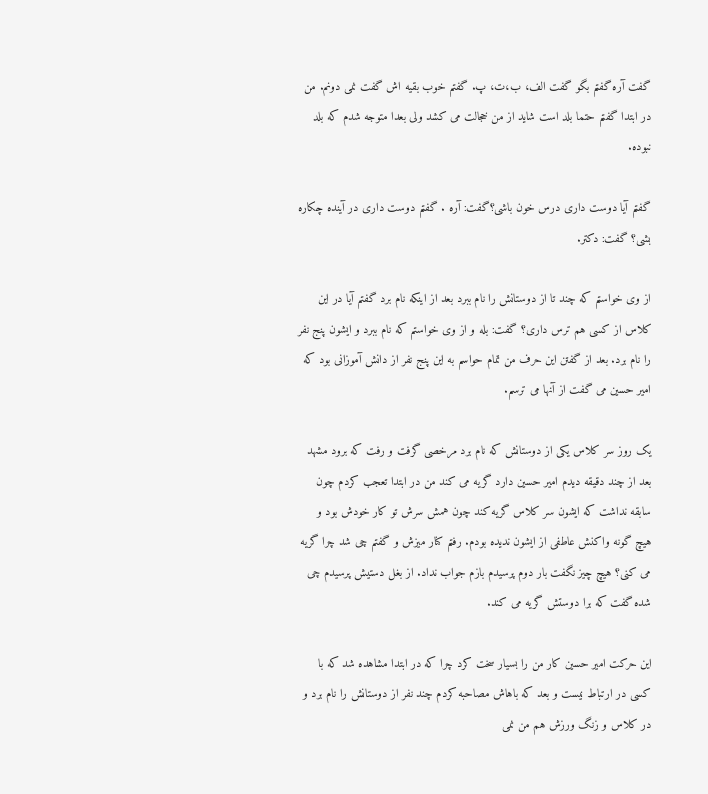گفت آره گفتم بگو گفت الف، ب،ت، پ. گفتم خوب بقیه اش گفت نمی دونم. من در ابتدا گفتم حتما بلد است شاید از من خجالت می کشد ولی بعدا متوجه شدم که بلد نبوده.

گفتم آیا دوست داری درس خون باشی؟گفت: آره . گفتم دوست داری در آینده چکاره بشی؟ گفت: دکتر.

از وی خواستم که چند تا از دوستانش را نام ببرد بعد از اینکه نام برد گفتم آیا در این کلاس از کسی هم ترس داری؟ گفت: بله و از وی خواستم که نام ببرد و ایشون پنج نفر را نام برد. بعد از گفتن این حرف من تمام حواسم به این پنج نفر از دانش آموزانی بود که امیر حسین می گفت از آنها می ترسم.

یک روز سر کلاس یکی از دوستانش که نام برد مرخصی گرفت و رفت که برود مشهد بعد از چند دقیقه دیدم امیر حسین دارد گریه می کند من در ابتدا تعجب کردم چون سابقه نداشت که ایشون سر کلاس گریه کند چون همش سرش تو کار خودش بود و هیچ گونه واکنش عاطفی از ایشون ندیده بودم. رفتم کنار میزش و گفتم چی شد چرا گریه می کنی؟ هیچ چیز نگفت بار دوم پرسیدم بازم جواب نداد. از بغل دستیش پرسیدم چی شده گفت که برا دوستش گریه می کند.

این حرکت امیر حسین کار من را بسیار سخت کرد چرا که در ابتدا مشاهده شد که با کسی در ارتباط نیست و بعد که باهاش مصاحبه کردم چند نفر از دوستانش را نام برد و در کلاس و زنگ ورزش هم من نمی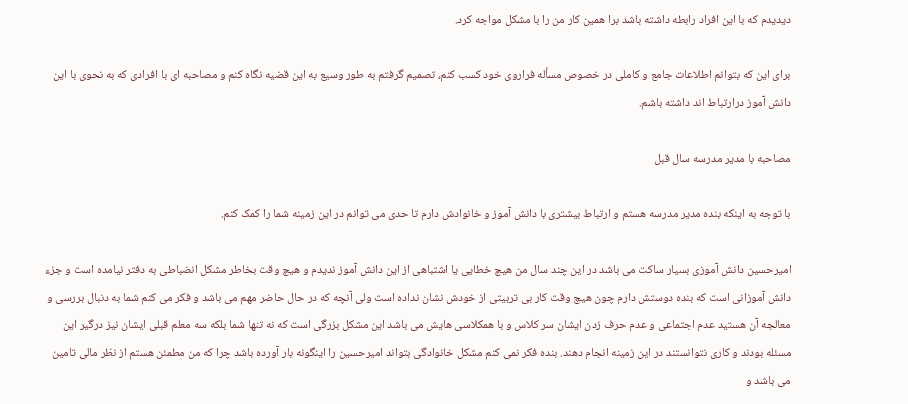دیدیدم که با این افراد رابطه داشته باشد برا همین کار من را با مشکل مواجه کرد.

برای این که بتوانم اطلاعات جامع و کاملی در خصوص مسأله فراروی خود کسب کنم، تصمیم گرفتم به طور وسیع به این قضیه نگاه کنم و مصاحبه ای با افرادی که به نحوی با این دانش آموز درارتباط اند داشته باشم.

مصاحبه با مدیر مدرسه سال قبل

با توجه به اینکه بنده مدیر مدرسه هستم و ارتباط بیشتری با دانش آموز و خانوادش دارم تا حدی می توانم در این زمینه شما را کمک کنم.

امیرحسین دانش آموزی بسیار ساکت می باشد در این چند سال من هیچ خطایی یا اشتباهی از این دانش آموز ندیدم و هیچ وقت بخاطر مشکل انضباطی به دفتر نیامده است و جزء دانش آموزانی است که بنده دوستش دارم چون هیچ وقت کار بی تربیتی از خودش نشان نداده است ولی آنچه که در حال حاضر مهم می باشد و فکر می کنم شما به دنبال بررسی و معالجه آن هستید عدم اجتماعی و عدم حرف زدن ایشان سر کلاس و با همکلاسی هایش می باشد این مشکل بزرگی است که نه تنها شما بلکه سه معلم قبلی ایشان نیز درگیر این مسئله بودند و کاری نتوانستند در این زمینه انجام دهند. بنده فکر نمی کنم مشکل خانوادگی بتواند امیرحسین را اینگونه بار آورده باشد چرا که من مطمئن هستم از نظر مالی تامین می باشد و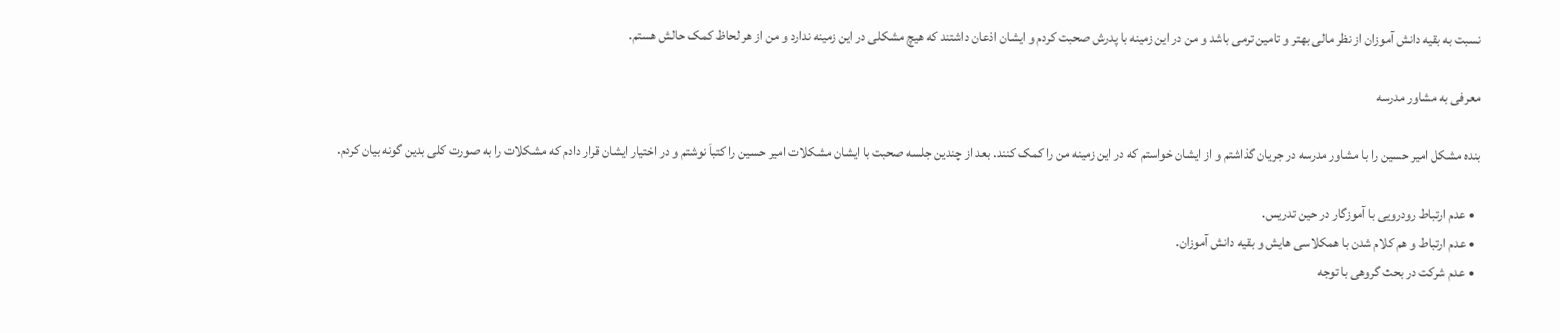نسبت به بقیه دانش آموزان از نظر مالی بهتر و تامین ترمی باشد و من در این زمینه با پدرش صحبت کردم و ایشان اذعان داشتند که هیچ مشکلی در این زمینه ندارد و من از هر لحاظ کمک حالش هستم.

معرفی به مشاور مدرسه

بنده مشکل امیر حسین را با مشاور مدرسه در جریان گذاشتم و از ایشان خواستم که در این زمینه من را کمک کنند. بعد از چندین جلسه صحبت با ایشان مشکلات امیر حسین را کتباَ نوشتم و در اختیار ایشان قرار دادم که مشکلات را به صورت کلی بدین گونه بیان کردم.

  • عدم ارتباط رودرویی با آموزگار در حین تدریس.
  • عدم ارتباط و هم کلام شدن با همکلاسی هایش و بقیه دانش آموزان.
  • عدم شرکت در بحث گروهی با توجه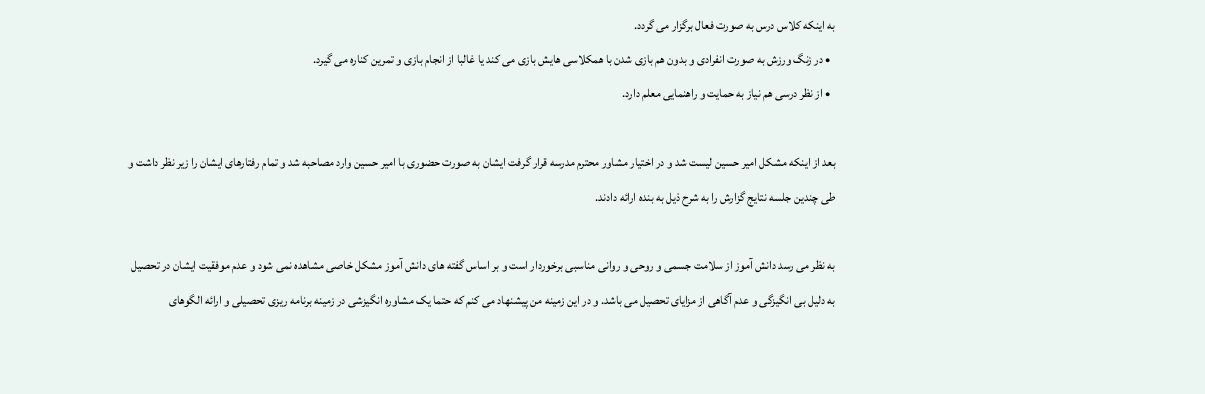به اینکه کلاس درس به صورت فعال برگزار می گردد.
  • در زنگ ورزش به صورت انفرادی و بدون هم بازی شدن با همکلاسی هایش بازی می کند یا غالبا از انجام بازی و تمرین کناره می گیرد.
  • از نظر درسی هم نیاز به حمایت و راهنمایی معلم دارد.

بعد از اینکه مشکل امیر حسین لیست شد و در اختیار مشاور محترم مدرسه قرار گرفت ایشان به صورت حضوری با امیر حسین وارد مصاحبه شد و تمام رفتارهای ایشان را زیر نظر داشت و طی چندین جلسه نتایج گزارش را به شرح ذیل به بنده ارائه دادند.

به نظر می رسد دانش آموز از سلامت جسمی و روحی و روانی مناسبی برخوردار است و بر اساس گفته های دانش آموز مشکل خاصی مشاهده نمی شود و عدم موفقیت ایشان در تحصیل به دلیل بی انگیزگی و عدم آگاهی از مزایای تحصیل می باشد. و در این زمینه من پیشنهاد می کنم که حتما یک مشاوره انگیزشی در زمینه برنامه ریزی تحصیلی و ارائه الگوهای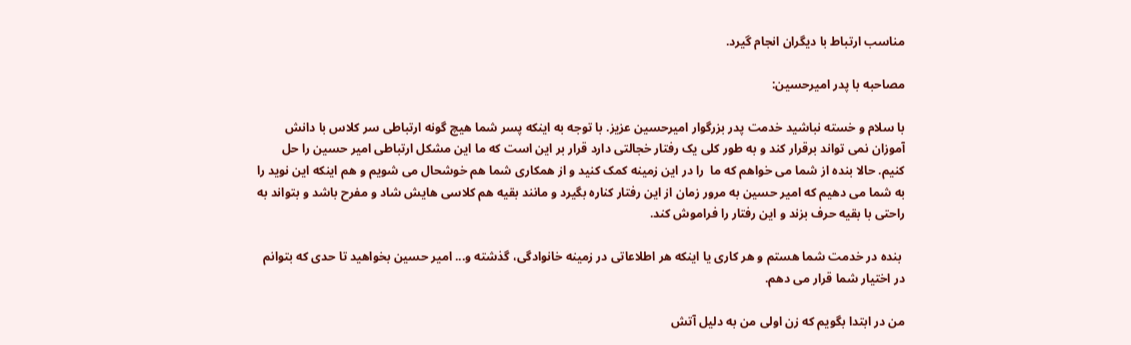مناسب ارتباط با دیگران انجام گیرد.

مصاحبه با پدر امیرحسین:

با سلام و خسته نباشید خدمت پدر بزرگوار امیرحسین عزیز. با توجه به اینکه پسر شما هیچ گونه ارتباطی سر کلاس با دانش آموزان نمی تواند برقرار کند و به طور کلی یک رفتار خجالتی دارد قرار بر این است که ما این مشکل ارتباطی امیر حسین را حل کنیم. حالا بنده از شما می خواهم که ما  را در این زمینه کمک کنید و از همکاری شما هم خوشحال می شویم و هم اینکه این نوید را به شما می دهیم که امیر حسین به مرور زمان از این رفتار کناره بگیرد و مانند بقیه هم کلاسی هایش شاد و مفرح باشد و بتواند به راحتی با بقیه حرف بزند و این رفتار را فراموش کند.

 بنده در خدمت شما هستم و هر کاری یا اینکه هر اطلاعاتی در زمینه خانوادگی، گذشته و... امیر حسین بخواهید تا حدی که بتوانم در اختیار شما قرار می دهم.

من در ابتدا بگویم که زن اولی من به دلیل آتش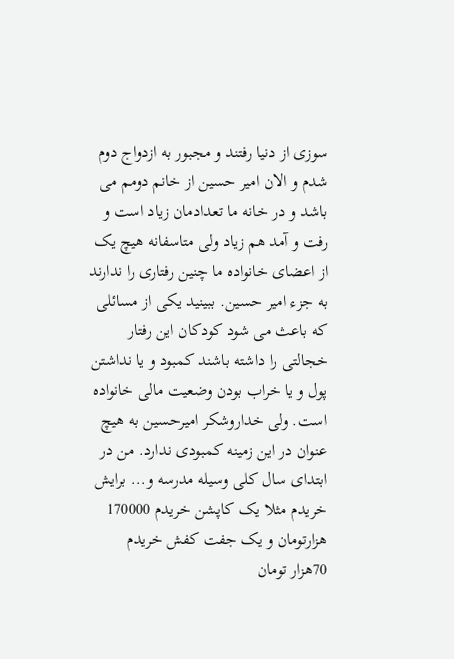سوزی از دنیا رفتند و مجبور به ازدواج دوم شدم و الان امیر حسین از خانم دومم می باشد و در خانه ما تعدادمان زیاد است و رفت و آمد هم زیاد ولی متاسفانه هیچ یک از اعضای خانواده ما چنین رفتاری را ندارند به جزء امیر حسین. ببینید یکی از مسائلی که باعث می شود کودکان این رفتار خجالتی را داشته باشند کمبود و یا نداشتن پول و یا خراب بودن وضعیت مالی خانواده است. ولی خداروشکر امیرحسین به هیچ عنوان در این زمینه کمبودی ندارد. من در ابتدای سال کلی وسیله مدرسه و... برایش خریدم مثلا یک کاپشن خریدم 170000 هزارتومان و یک جفت کفش خریدم 70هزار تومان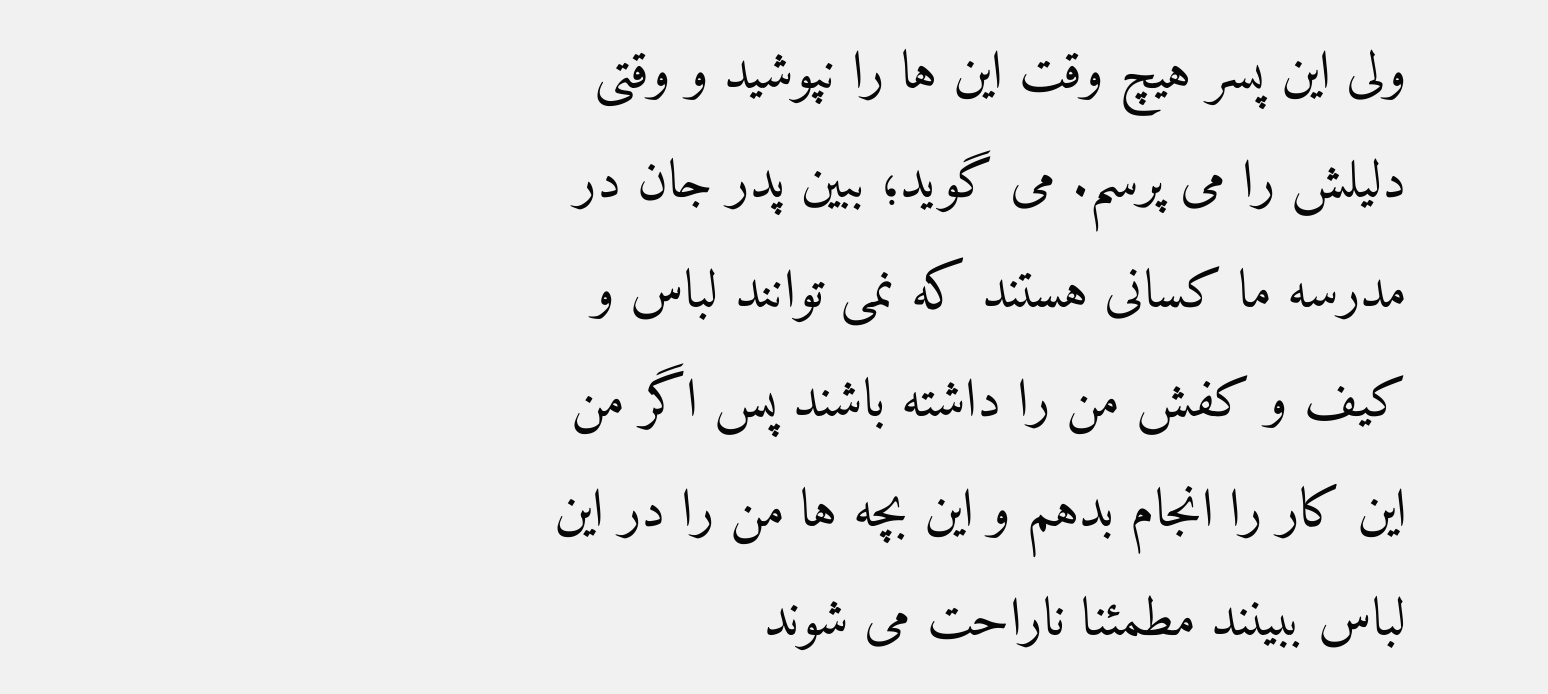ولی این پسر هیچ وقت این ها را نپوشید و وقتی دلیلش را می پرسم. می گوید؛ ببین پدر جان در مدرسه ما کسانی هستند که نمی توانند لباس و کیف و کفش من را داشته باشند پس اگر من این کار را انجام بدهم و این بچه ها من را در این لباس ببینند مطمئنا ناراحت می شوند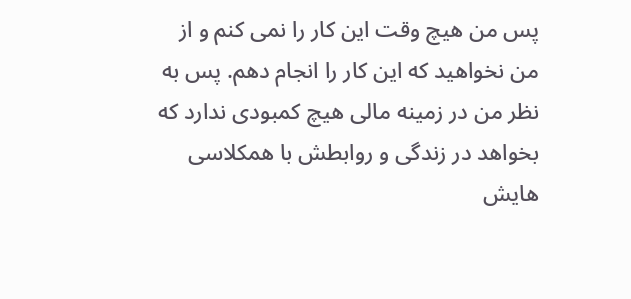پس من هیچ وقت این کار را نمی کنم و از من نخواهید که این کار را انجام دهم. پس به نظر من در زمینه مالی هیچ کمبودی ندارد که بخواهد در زندگی و روابطش با همکلاسی هایش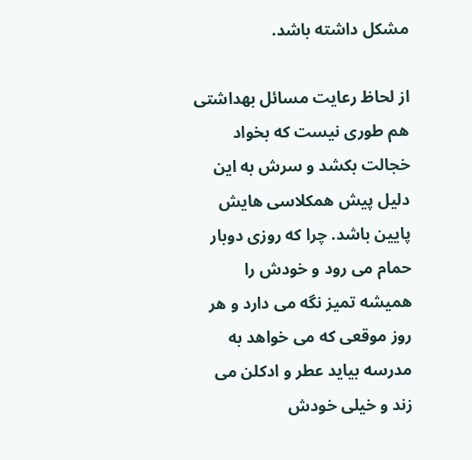مشکل داشته باشد.

از لحاظ رعایت مسائل بهداشتی هم طوری نیست که بخواد خجالت بکشد و سرش به این دلیل پیش همکلاسی هایش پایین باشد. چرا که روزی دوبار حمام می رود و خودش را همیشه تمیز نگه می دارد و هر روز موقعی که می خواهد به مدرسه بیاید عطر و ادکلن می زند و خیلی خودش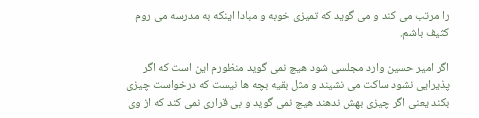را مرتب می کند و می گوید که تمیزی خوبه و مبادا اینکه به مدرسه می روم کثیف باشم.

اگر امیر حسین وارد مجلسی شود هیچ نمی گوید منظورم این است که اگر پذیرایی نشود ساکت می نشیند و مثل بقیه بچه ها نیست که درخواست چیزی بکند یعنی اگر چیزی بهش ندهند هیچ نمی گوید و بی قراری نمی کند که از وی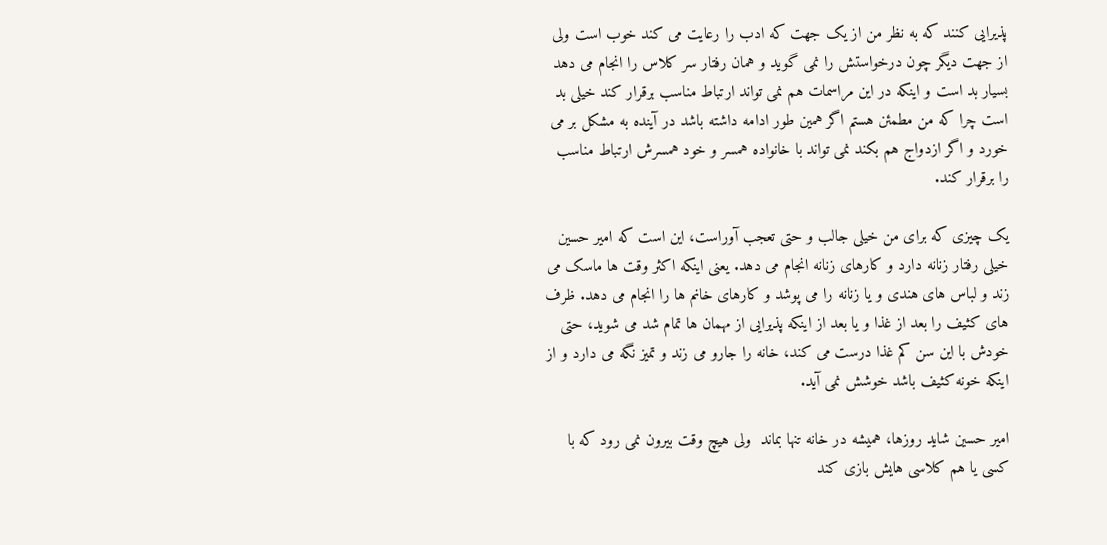پذیرایی کنند که به نظر من از یک جهت که ادب را رعایت می کند خوب است ولی از جهت دیگر چون درخواستش را نمی گوید و همان رفتار سر کلاس را انجام می دهد بسیار بد است و اینکه در این مراسمات هم نمی تواند ارتباط مناسب برقرار کند خیلی بد است چرا که من مطمئن هستم اگر همین طور ادامه داشته باشد در آینده به مشکل بر می خورد و اگر ازدواج هم بکند نمی تواند با خانواده همسر و خود همسرش ارتباط مناسب را برقرار کند.

یک چیزی که برای من خیلی جالب و حتی تعجب آوراست، این است که امیر حسین خیلی رفتار زنانه دارد و کارهای زنانه انجام می دهد. یعنی اینکه اکثر وقت ها ماسک می زند و لباس های هندی و یا زنانه را می پوشد و کارهای خانم ها را انجام می دهد. ظرف های کثیف را بعد از غذا و یا بعد از اینکه پذیرایی از مهمان ها تمام شد می شوید، حتی خودش با این سن کم غذا درست می کند، خانه را جارو می زند و تمیز نگه می دارد و از اینکه خونه کثیف باشد خوشش نمی آید.

امیر حسین شاید روزها، همیشه در خانه تنها بماند  ولی هیچ وقت بیرون نمی رود که با کسی یا هم کلاسی هایش بازی کند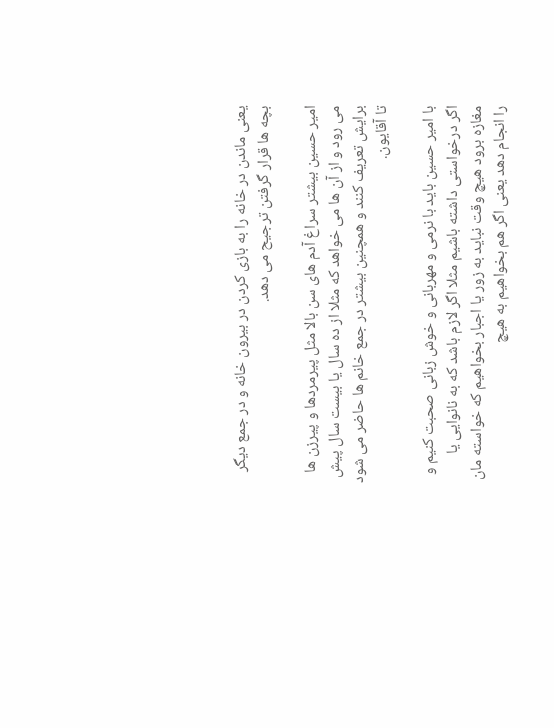یعنی ماندن در خانه را به بازی کردن در بیرون خانه و در جمع دیگر بچه ها قرار گرفتن ترجیح می دهد.

امیر حسین بیشتر سراغ آدم های سن بالا مثل پیرمردها و پیرزن ها می رود و از آن ها می خواهد که مثلا از ده سال یا بیست سال پیش برایش تعریف کنند و همچنین بیشتر در جمع خانم ها حاضر می شود تا آقایون.

با امیر حسین باید با نرمی و مهربانی و خوش زبانی صحبت کنیم و اگر درخواستی داشته باشیم مثلا اگر لازم باشد که به نانوایی یا مغازه برود هیچ وقت نباید به زور یا اجبار بخواهیم که خواسته مان را انجام دهد یعنی اگر هم بخواهیم به هیچ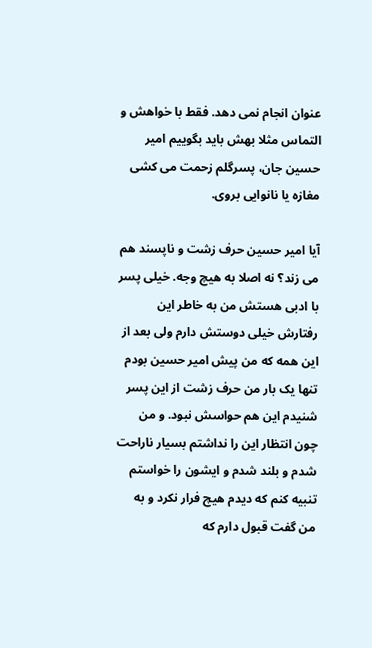عنوان انجام نمی دهد. فقط با خواهش و التماس مثلا بهش باید بگوییم امیر حسین جان، پسرگلم زحمت می کشی مغازه یا نانوایی بروی.

آیا امیر حسین حرف زشت و ناپسند هم می زند؟ نه اصلا به هیچ وجه. خیلی پسر با ادبی هستش من به خاطر این رفتارش خیلی دوستش دارم ولی بعد از این همه که من پیش امیر حسین بودم تنها یک بار من حرف زشت از این پسر شنیدم این هم حواسش نبود. و من چون انتظار این را نداشتم بسیار ناراحت شدم و بلند شدم و ایشون را خواستم تنبیه کنم که دیدم هیچ فرار نکرد و به من گفت قبول دارم که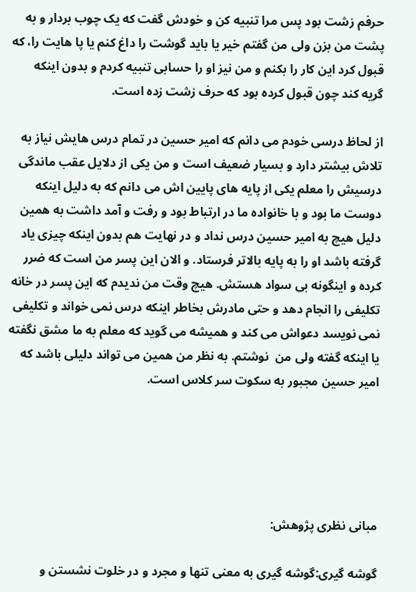حرفم زشت بود پس مرا تنبیه کن و خودش گفت که یک چوب بردار و به پشت من بزن ولی من گفتم خیر یا باید گوشت را داغ کنم یا پا هایت را، که قبول کرد این کار را بکنم و من نیز او را حسابی تنبیه کردم و بدون اینکه گریه کند چون قبول کرده بود که حرف زشت زده است.

از لحاظ درسی خودم می دانم که امیر حسین در تمام درس هایش نیاز به تلاش بیشتر دارد و بسیار ضعیف است و من یکی از دلایل عقب ماندگی درسیش را معلم یکی از پایه های پایین اش می دانم که به دلیل اینکه دوست ما بود و با خانواده ما در ارتباط بود و رفت و آمد داشت به همین دلیل هیچ به امیر حسین درس نداد و در نهایت هم بدون اینکه چیزی یاد گرفته باشد او را به پایه بالاتر فرستاد. و الان این پسر من است که ضرر کرده و اینگونه بی سواد هستش. هیچ وقت من ندیدم که این پسر در خانه تکلیفی را انجام دهد و حتی مادرش بخاطر اینکه درس نمی خواند و تکلیفی نمی نویسد دعواش می کند و همیشه می گوید که معلم به ما مشق نگفته یا اینکه گفته ولی من  نوشتم. به نظر من همین می تواند دلیلی باشد که امیر حسین مجبور به سکوت سر کلاس است.





مبانی نظری پژوهش:

گوشه گیری:گوشه گیری به معنی تنها و مجرد و در خلوت نشستن و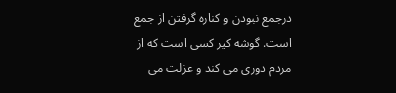درجمع نبودن و کناره گرفتن از جمع است. گوشه کیر کسی است که از مردم دوری می کند و عزلت می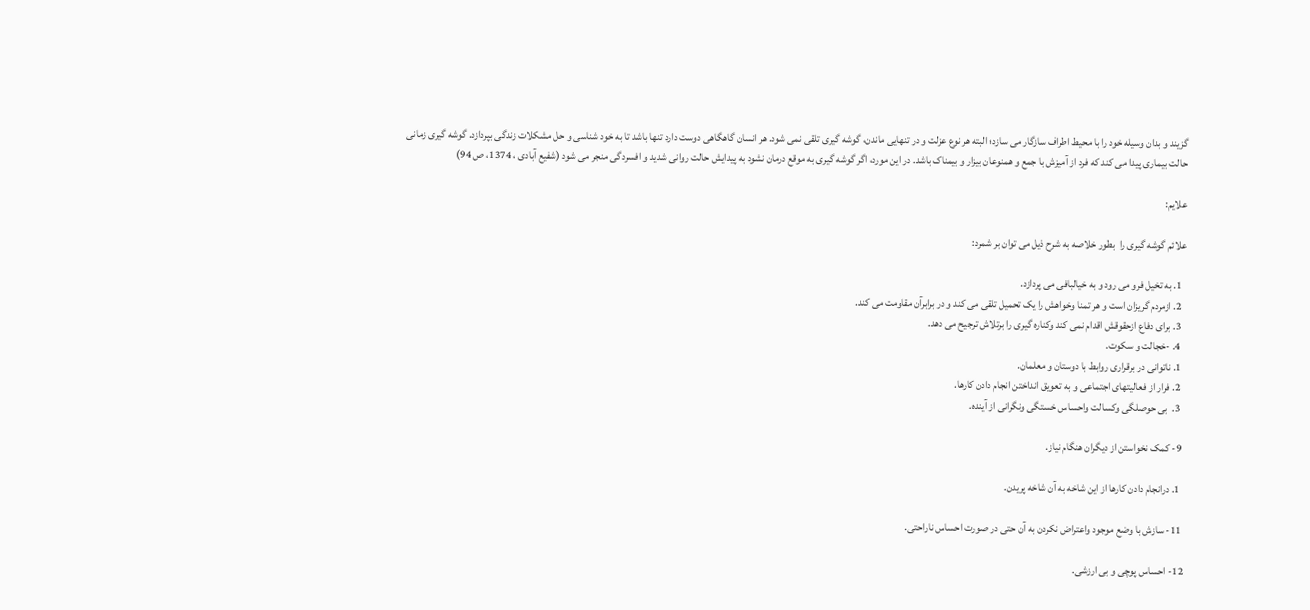گزیند و بدان وسیله خود را با محیط اطراف سازگار می سازد؛ البته هر نوع عزلت و در تنهایی ماندن، گوشه گیری تلقی نمی شود. هر انسان گاهگاهی دوست دارد تنها باشد تا به خود شناسی و حل مشکلات زندگی بپردازد. گوشه گیری زمانی حالت بیماری پیدا می کند که فرد از آمیزش با جمع و همنوعان بیزار و بیمناک باشد. در این مورد، اگر گوشه گیری به موقع درمان نشود به پیدایش حالت روانی شدید و افسردگی منجر می شود (شفیع آبادی ، 1374، ص 94)

علایم:

علائم گوشه گیری را  بطور خلاصه به شرح ذیل می توان بر شمرد:

  1. به تخیل فرو می رود و به خیالبافی می پردازد.
  2. ازمردم گریزان است و هر تمنا وخواهش را یک تحمیل تلقی می کند و در برابرآن مقاومت می کند.
  3. برای دفاع ازحقوقش اقدام نمی کند وکناره گیری را برتلاش ترجیح می دهد.
  4. -خجالت و سکوت.
  1. ناتوانی در برقراری روابط با دوستان و معلمان.
  2. فرار از فعالیتهای اجتماعی و به تعویق انداختن انجام دادن کارها.
  3.  بی حوصلگی وکسالت واحساس خستگی ونگرانی از آینده.

 9- کمک نخواستن از دیگران هنگام نیاز.

  1. درانجام دادن کارها از این شاخه به آن شاخه پریدن.

 11- سازش با وضع موجود واعتراض نکردن به آن حتی در صورت احساس ناراحتی.

12- احساس پوچی و بی ارزشی.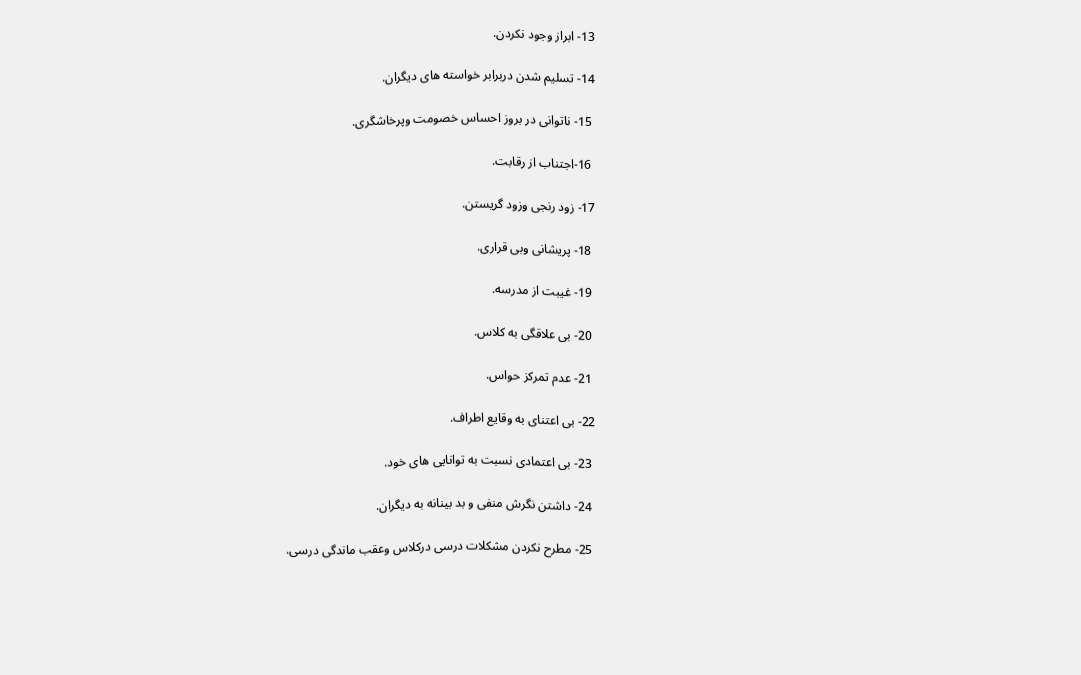13- ابراز وجود نکردن.

14- تسلیم شدن دربرابر خواسته های دیگران.

 15- ناتوانی در بروز احساس خصومت وپرخاشگری.

 16-اجتناب از رقابت.

17- زود رنجی وزود گریستن.

 18- پریشانی وبی قراری.

 19- غیبت از مدرسه.

 20- بی علاقگی به کلاس.

 21- عدم تمرکز حواس.

22- بی اعتنای به وقایع اطراف.

 23- بی اعتمادی نسبت به توانایی های خود.

 24- داشتن نگرش منفی و بد بینانه به دیگران.

 25- مطرح نکردن مشکلات درسی درکلاس وعقب ماندگی درسی.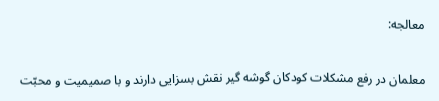معالجه:

معلمان در رفع مشکلات کودکان گوشه گیر نقش بسزایی دارند و با صمیمیت و محبّت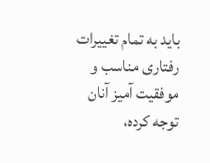باید به تمام تغییرات رفتاری مناسب و موفقیت آمیز آنان توجه کرده،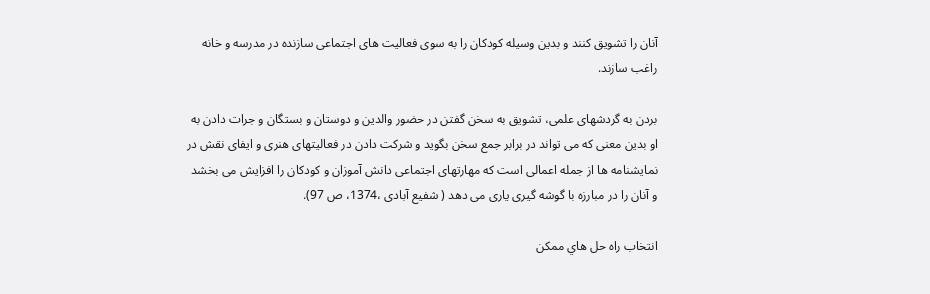آنان را تشویق کنند و بدین وسیله کودکان را به سوی فعالیت های اجتماعی سازنده در مدرسه و خانه راغب سازند.

بردن به گردشهای علمی، تشویق به سخن گفتن در حضور والدین و دوستان و بستگان و جرات دادن به او بدین معنی که می تواند در برابر جمع سخن بگوید و شرکت دادن در فعالیتهای هنری و ایفای نقش در نمایشنامه ها از جمله اعمالی است که مهارتهای اجتماعی دانش آموزان و کودکان را افزایش می بخشد و آنان را در مبارزه با گوشه گیری یاری می دهد ( شفیع آبادی ،1374، ص 97).

انتخاب راه حل هاي ممكن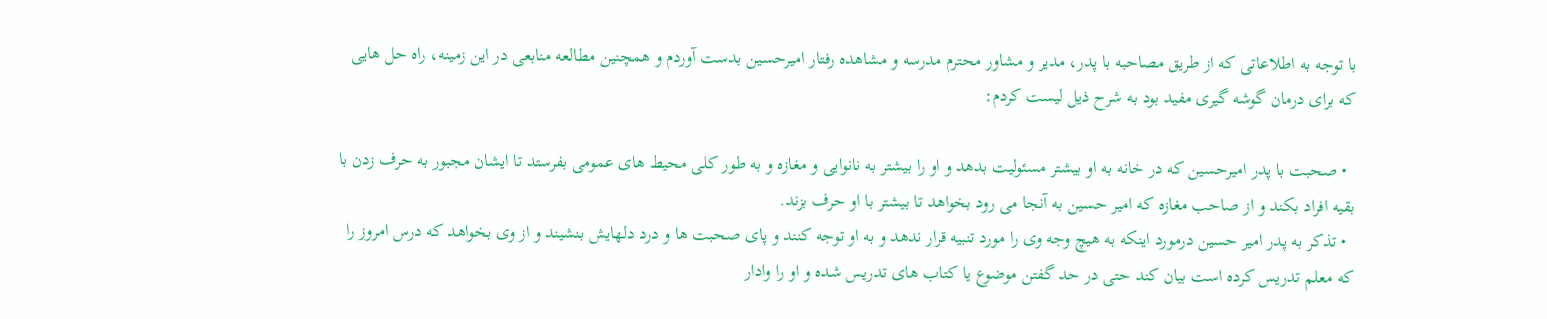با توجه به اطلاعاتی که از طریق مصاحبه با پدر، مدیر و مشاور محترم مدرسه و مشاهده رفتار امیرحسین بدست آوردم و همچنین مطالعه منابعی در این زمینه، راه حل هایی که برای درمان گوشه گیری مفید بود به شرح ذیل لیست کردم:

  • صحبت با پدر امیرحسین که در خانه به او بیشتر مسئولیت بدهد و او را بیشتر به نانوایی و مغازه و به طور کلی محیط های عمومی بفرستد تا ایشان مجبور به حرف زدن با بقیه افراد بکند و از صاحب مغازه که امیر حسین به آنجا می رود بخواهد تا بیشتر با او حرف بزند.
  • تذکر به پدر امیر حسین درمورد اینکه به هیچ وجه وی را مورد تنبیه قرار ندهد و به او توجه کنند و پای صحبت ها و درد دلهایش بنشیند و از وی بخواهد که درس امروز را که معلم تدریس کرده است بیان کند حتی در حد گفتن موضوع یا کتاب های تدریس شده و او را وادار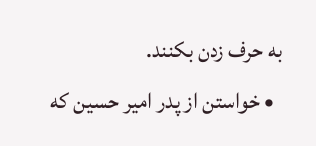به حرف زدن بکنند.
  • خواستن از پدر امیر حسین که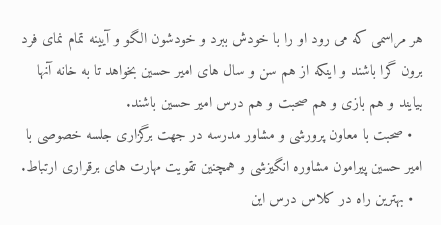هر مراسمی که می رود او را با خودش ببرد و خودشون الگو و آیینه تمام نمای فرد برون گرا باشند و اینکه از هم سن و سال های امیر حسین بخواهد تا به خانه آنها بیایند و هم بازی و هم صحبت و هم درس امیر حسین باشند.
  • صحبت با معاون پرورشی و مشاور مدرسه در جهت برگزاری جلسه خصوصی با امیر حسین پیرامون مشاوره انگیزشی و همچنین تقویت مهارت های برقراری ارتباط.
  • بهترین راه در کلاس درس این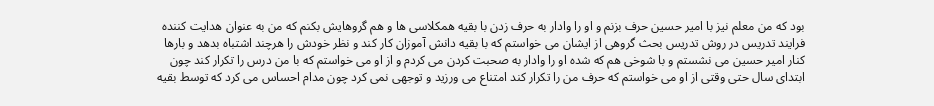بود که من معلم نیز با امیر حسین حرف بزنم و او را وادار به حرف زدن با بقیه همکلاسی ها و هم گروهایش بکنم که من به عنوان هدایت کننده فرایند تدریس در روش تدریس بحث گروهی از ایشان می خواستم که با بقیه دانش آموزان کار کند و نظر خودش را هرچند اشتباه بدهد و بارها کنار امیر حسین می نشستم و با شوخی هم که شده او را وادار به صحبت کردن می کردم و از او می خواستم که با من درس را تکرار کند چون ابتدای سال حتی وقتی از او می خواستم که حرف من را تکرار کند امتناع می ورزید و توجهی نمی کرد چون مدام احساس می کرد که توسط بقیه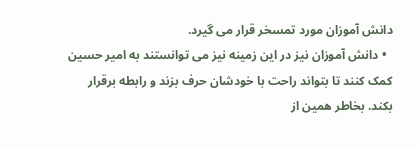دانش آموزان مورد تمسخر قرار می گیرد.
  • دانش آموزان نیز در این زمینه نیز می توانستند به امیر حسین کمک کنند تا بتواند راحت با خودشان حرف بزند و رابطه برقرار بکند. بخاطر همین از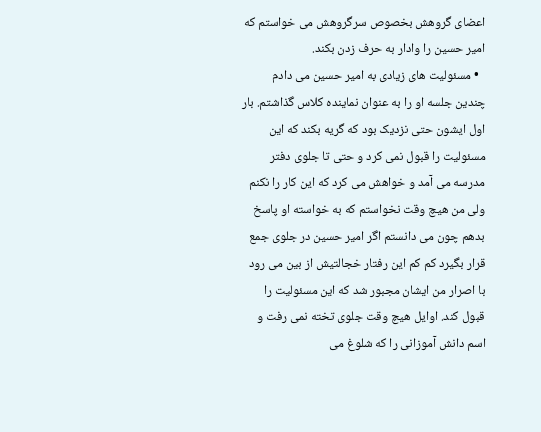اعضای گروهش بخصوص سرگروهش می خواستم که امیر حسین را وادار به حرف زدن بکند.
  • مسئولیت های زیادی به امیر حسین می دادم چندین جلسه او را به عنوان نماینده کلاس گذاشتم. بار اول ایشون حتی نزدیک بود که گریه بکند که این مسئولیت را قبول نمی کرد و حتی تا جلوی دفتر مدرسه می آمد و خواهش می کرد که این کار را نکنم ولی من هیچ وقت نخواستم که به خواسته او پاسخ بدهم چون می دانستم اگر امیر حسین در جلوی جمع قرار بگیرد کم کم این رفتار خجالتیش از بین می رود با اصرار من ایشان مجبور شد که این مسئولیت را قبول کند. اوایل هیچ وقت جلوی تخته نمی رفت و اسم دانش آموزانی را که شلوغ می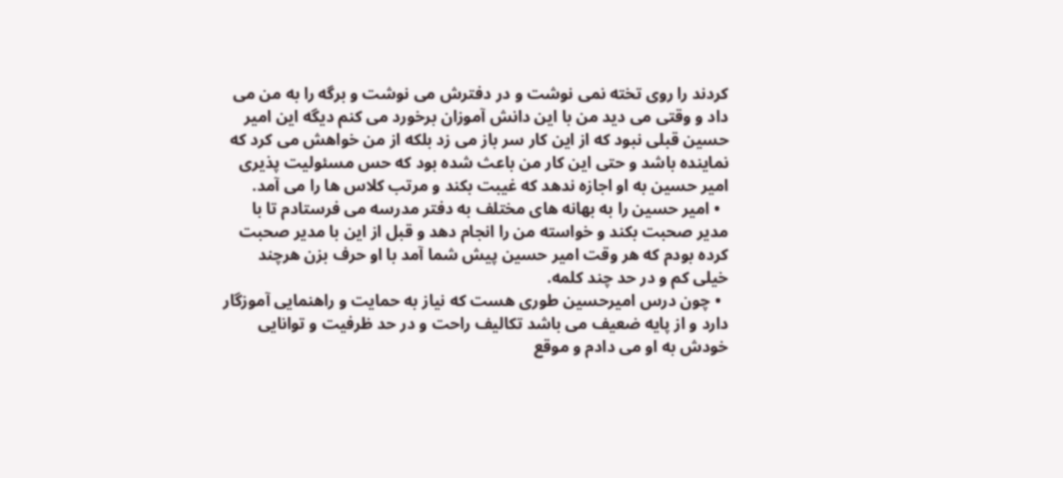کردند را روی تخته نمی نوشت و در دفترش می نوشت و برگه را به من می داد و وقتی می دید من با این دانش آموزان برخورد می کنم دیگه این امیر حسین قبلی نبود که از این کار سر باز می زد بلکه از من خواهش می کرد که نماینده باشد و حتی این کار من باعث شده بود که حس مسئولیت پذیری امیر حسین به او اجازه ندهد که غیبت بکند و مرتب کلاس ها را می آمد.
  • امیر حسین را به بهانه های مختلف به دفتر مدرسه می فرستادم تا با مدیر صحبت بکند و خواسته من را انجام دهد و قبل از این با مدیر صحبت کرده بودم که هر وقت امیر حسین پیش شما آمد با او حرف بزن هرچند خیلی کم و در حد چند کلمه.
  • چون درس امیرحسین طوری هست که نیاز به حمایت و راهنمایی آموزگار دارد و از پایه ضعیف می باشد تکالیف راحت و در حد ظرفیت و توانایی خودش به او می دادم و موقع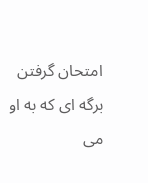امتحان گرفتن برگه ای که به او می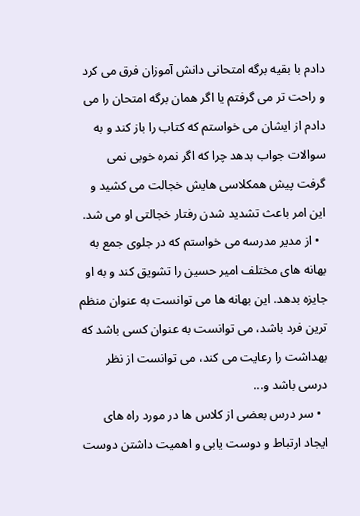دادم با بقیه برگه امتحانی دانش آموزان فرق می کرد و راحت تر می گرفتم یا اگر همان برگه امتحان را می دادم از ایشان می خواستم که کتاب را باز کند و به سوالات جواب بدهد چرا که اگر نمره خوبی نمی گرفت پیش همکلاسی هایش خجالت می کشید و این امر باعث تشدید شدن رفتار خجالتی او می شد.
  • از مدیر مدرسه می خواستم که در جلوی جمع به بهانه های مختلف امیر حسین را تشویق کند و به او جایزه بدهد. این بهانه ها می توانست به عنوان منظم ترین فرد باشد، می توانست به عنوان کسی باشد که بهداشت را رعایت می کند، می توانست از نظر درسی باشد و...
  • سر درس بعضی از کلاس ها در مورد راه های ایجاد ارتباط و دوست یابی و اهمیت داشتن دوست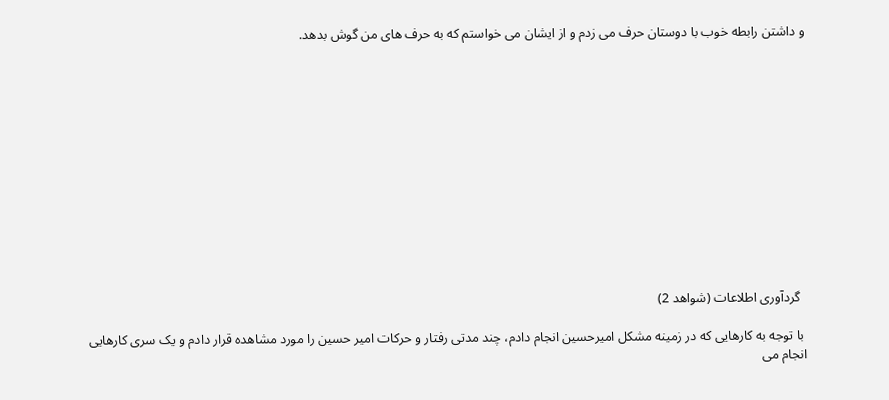و داشتن رابطه خوب با دوستان حرف می زدم و از ایشان می خواستم که به حرف های من گوش بدهد.













  گردآوری اطلاعات (شواهد 2)

 با توجه به کارهایی که در زمینه مشکل امیرحسین انجام دادم، چند مدتی رفتار و حرکات امیر حسین را مورد مشاهده قرار دادم و یک سری کارهایی انجام می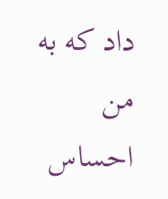داد که به من احساس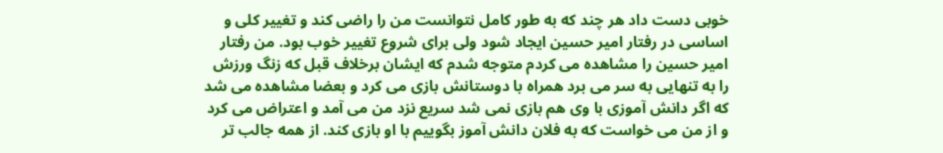خوبی دست داد هر چند که به طور کامل نتوانست من را راضی کند و تغییر کلی و اساسی در رفتار امیر حسین ایجاد شود ولی برای شروع تغییر خوب بود. من رفتار امیر حسین را مشاهده می کردم متوجه شدم که ایشان برخلاف قبل که زنگ ورزش را به تنهایی به سر می برد همراه با دوستانش بازی می کرد و بعضا مشاهده می شد که اگر دانش آموزی با وی هم بازی نمی شد سریع نزد من می آمد و اعتراض می کرد و از من می خواست که به فلان دانش آموز بگوییم با او بازی کند. از همه جالب تر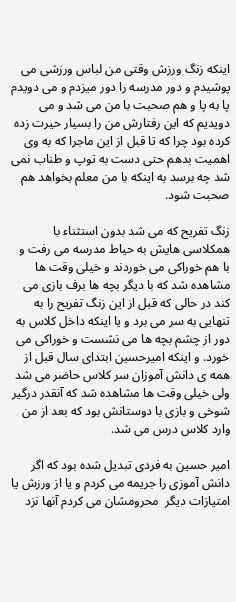اینکه زنگ ورزش وقتی من لباس ورزشی می پوشیدم و دور مدرسه را دور میزدم و می دویدم پا به پا و هم صحبت با من می شد و می دویدیم که این رفتارش من را بسیار حیرت زده کرده بود چرا که تا قبل از این ماجرا که به وی اهمیت بدهم حتی دست به توپ و طناب نمی شد چه برسد به اینکه با من معلم بخواهد هم صحبت شود.

زنگ تفریح که می شد بدون استثناء با همکلاسی هایش به حیاط مدرسه می رفت و با هم خوراکی می خوردند و خیلی وقت ها مشاهده شد که با دیگر بچه ها برف بازی می کند در حالی که قبل از این زنگ تفریح را به تنهایی به سر می برد و یا اینکه داخل کلاس به دور از چشم بچه ها می نشست و خوراکی می خورد. و اینکه امیرحسین ابتدای سال قبل از همه ی دانش آموزان سر کلاس حاضر می شد ولی خیلی وقت ها مشاهده شد که آنقدر درگیر شوخی و بازی با دوستانش بود که بعد از من وارد کلاس درس می شد.

امیر حسین به فردی تبدیل شده بود که اگر دانش آموزی را جریمه می کردم و یا از ورزش یا امتیازات دیگر  محرومشان می کردم آنها نزد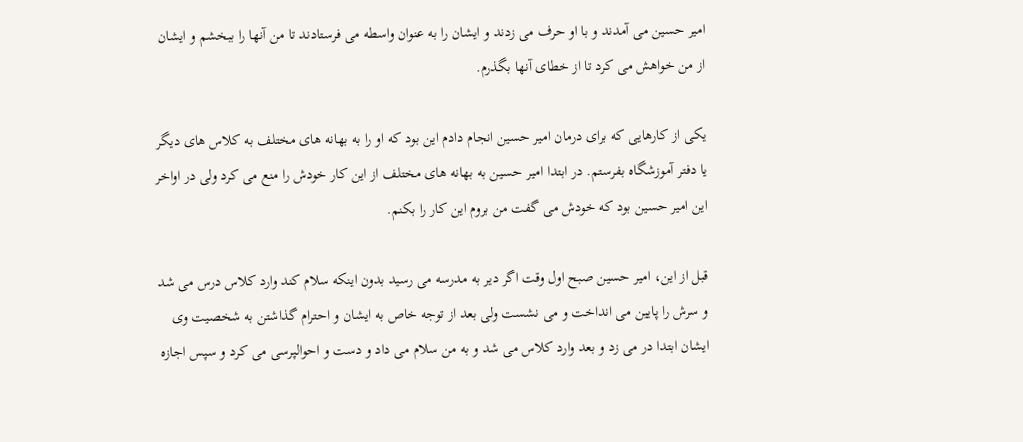امیر حسین می آمدند و با او حرف می زدند و ایشان را به عنوان واسطه می فرستادند تا من آنها را ببخشم و ایشان از من خواهش می کرد تا از خطای آنها بگذرم.

یکی از کارهایی که برای درمان امیر حسین انجام دادم این بود که او را به بهانه های مختلف به کلاس های دیگر یا دفتر آموزشگاه بفرستم. در ابتدا امیر حسین به بهانه های مختلف از این کار خودش را منع می کرد ولی در اواخر این امیر حسین بود که خودش می گفت من بروم این کار را بکنم.

قبل از این، امیر حسین صبح اول وقت اگر دیر به مدرسه می رسید بدون اینکه سلام کند وارد کلاس درس می شد و سرش را پایین می انداخت و می نشست ولی بعد از توجه خاص به ایشان و احترام گذاشتن به شخصیت وی ایشان ابتدا در می زد و بعد وارد کلاس می شد و به من سلام می داد و دست و احوالپرسی می کرد و سپس اجازه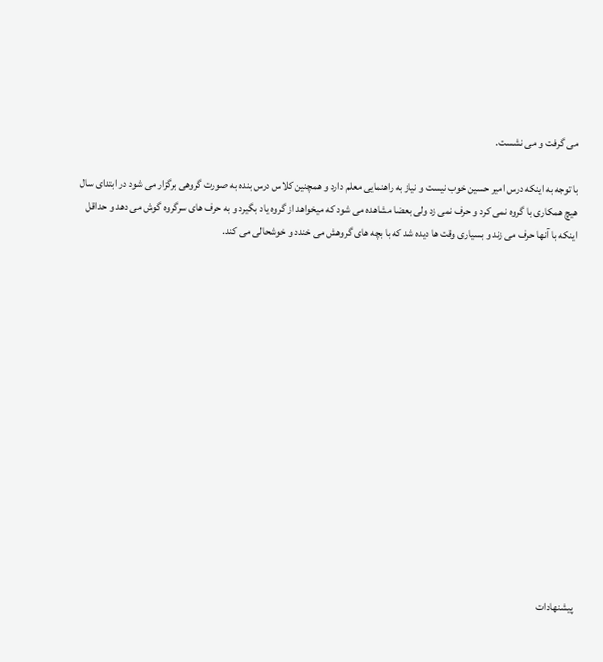می گرفت و می نشست.

با توجه به اینکه درس امیر حسین خوب نیست و نیاز به راهنمایی معلم دارد و همچنین کلاس درس بنده به صورت گروهی برگزار می شود در ابتدای سال هیچ همکاری با گروه نمی کرد و حرف نمی زد ولی بعضا مشاهده می شود که میخواهد از گروه یاد بگیرد و به حرف های سرگروه گوش می دهد و حداقل اینکه با آنها حرف می زند و بسیاری وقت ها دیده شد که با بچه های گروهش می خندد و خوشحالی می کند.















پیشنهادات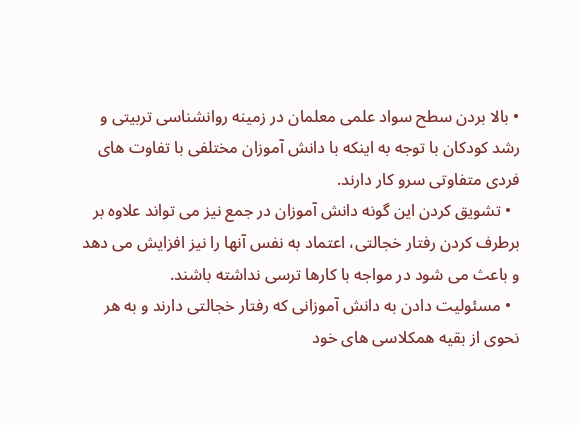• بالا بردن سطح سواد علمی معلمان در زمینه روانشناسی تربیتی و رشد کودکان با توجه به اینکه با دانش آموزان مختلفی با تفاوت های فردی متفاوتی سرو کار دارند.
  • تشویق کردن این گونه دانش آموزان در جمع نیز می تواند علاوه بر برطرف کردن رفتار خجالتی، اعتماد به نفس آنها را نیز افزایش می دهد و باعث می شود در مواجه با کارها ترسی نداشته باشند.
  • مسئولیت دادن به دانش آموزانی که رفتار خجالتی دارند و به هر نحوی از بقیه همکلاسی های خود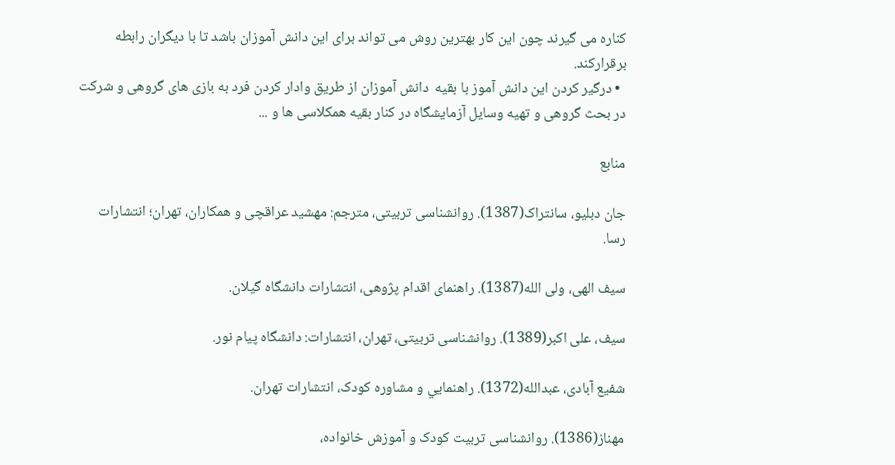کناره می گیرند چون این کار بهترین روش می تواند برای این دانش آموزان باشد تا با دیگران رابطه برقرارکند.
  • درگیر کردن این دانش آموز با بقیه  دانش آموزان از طریق وادار کردن فرد به بازی های گروهی و شرکت در بحث گروهی و تهیه وسایل آزمایشگاه در کنار بقیه همکلاسی ها و ...

منابع

جان دبلیو، سانتراک(1387). روانشناسی تربیتی، مترجم: مهشید عراقچی و همکاران، تهران؛ انتشارات رسا.

سیف الهی، ولی الله(1387). راهنمای اقدام پژوهی، انتشارات دانشگاه گیلان.

سیف، علی اکبر(1389). روانشناسی تربیتی، تهران، انتشارات: دانشگاه پیام نور.

شفيع آبادی، عبدالله(1372). راهنمايي و مشاوره کودک، انتشارات تهران.

مهناز(1386). روانشناسی تربیت کودک و آموزش خانواده،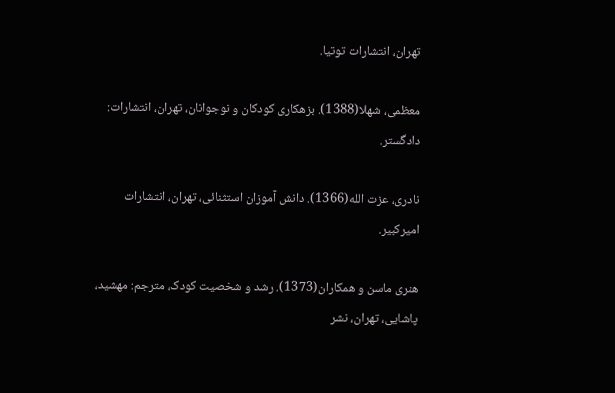تهران، انتشارات توتیا.

معظمی، شهلا(1388). بزهکاری کودکان و نوجوانان، تهران، انتشارات: دادگستر.

نادری، عزت الله(1366). دانش آموزان استثنائی، تهران، انتشارات امیرکبیر.

هنری ماسن و همکاران(1373). رشد و شخصیت کودک، مترجم: مهشید، پاشایی، تهران، نشر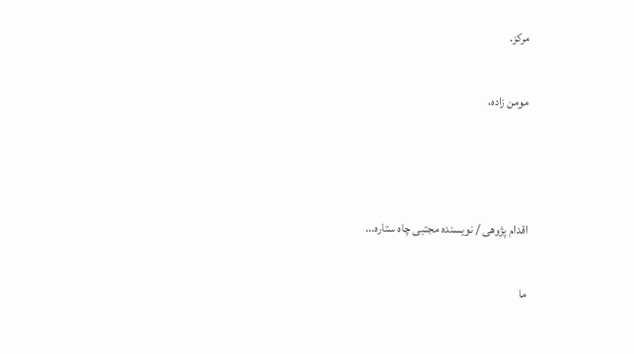مرکز.

مومن زاده،



اقدام پژوهی / نویسنده مجتبی چاه ستاره...

ما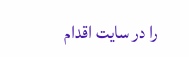را در سایت اقدام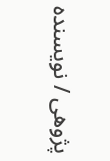پژوهی / نویسنده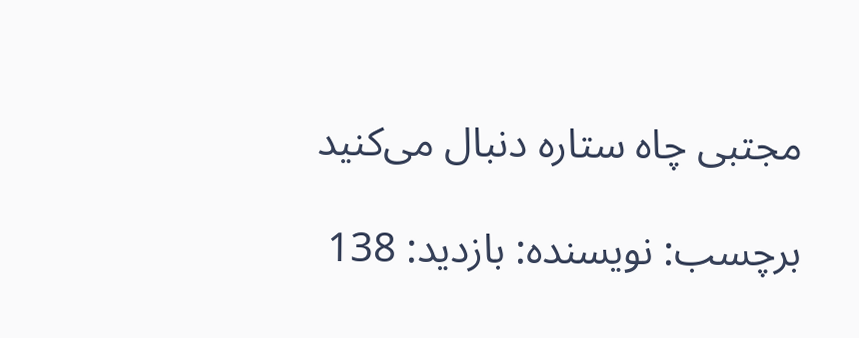مجتبی چاه ستاره دنبال می‌کنید

برچسب: نویسنده: بازدید: 138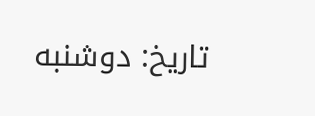تاريخ: دوشنبه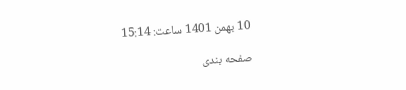10 بهمن 1401 ساعت: 15:14

صفحه بندی